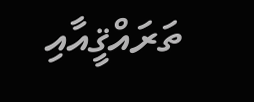ތަރައްޤީއާއި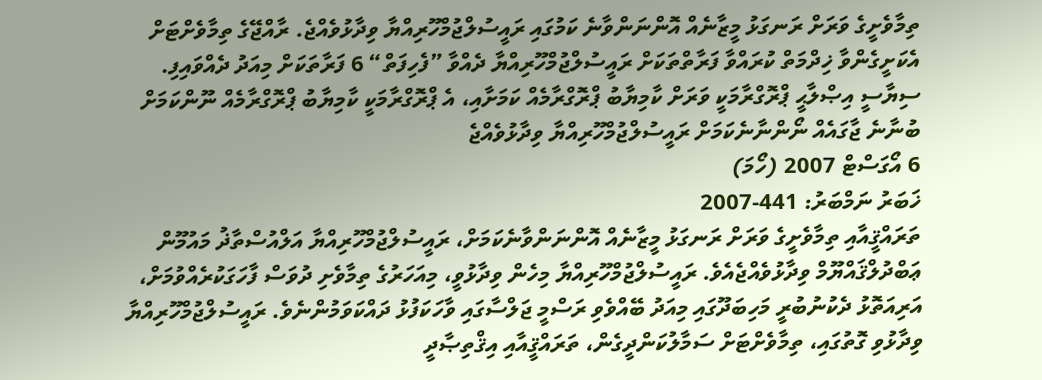ތިމާވެށީގެ ވަރަށް ރަނގަޅު މީޒާނެއް އޮންނަންވާނެ ކަމުގައި ރައީސުލްޖުމްހޫރިއްޔާ ވިދާޅުވެއްޖެ. ރާއްޖޭގެ ތިމާވެށްޓަށް އެކަށީގެންވާ ޚިދްމަތް ކުރައްވާ ފަރާތްތަކަށް ރައީސުލްޖުމްހޫރިއްޔާ ދެއްވާ ”ފެހިފަތް“ 6 ފަރާތަކަށް މިއަދު ދެއްވައިފި. ސިޔާސީ އިޞްލާޙީ ޕްރޮގްރާމަކީ ވަރަށް ކާމިޔާބު ޕްރޮގްރާމެއް ކަމަށާއި، އެ ޕްރޮގްރާމަކީ ކާމިޔާބު ޕްރޮގްރާމެއް ނޫންކަމަށް ބުނާނެ ޖާގައެއް ނޯންނާނެކަމަށް ރައީސުލްޖުމްހޫރިއްޔާ ވިދާޅުވެއްޖެ
6 އޯގަސްޓް 2007 (ހޯމަ)
ޚަބަރު ނަމްބަރު: 441-2007
ތަރައްޤީއާއި ތިމާވެށީގެ ވަރަށް ރަނގަޅު މީޒާނެއް އޮންނަންވާނެކަމަށް، ރައީސުލްޖުމްހޫރިއްޔާ އަލްއުސްތާޛު މައުމޫން ޢަބްދުލްޤައްޔޫމް ވިދާޅުވެއްޖެއެވެ. ރައީސުލްޖުމްހޫރިއްޔާ މިހެން ވިދާޅުވީ، މިއަހަރުގެ ތިމާވެށި ދުވަސް ފާހަގަކުރެއްވުމަށް، އަރިއަތޮޅު ދެކުނުބުރީ މަހިބަދޫގައި މިއަދު ބޭއްވެވި ރަސްމީ ޖަލްސާގައި ވާހަކަފުޅު ދައްކަވަމުންނެވެ. ރައީސުލްޖުމްހޫރިއްޔާ ވިދާޅުވި ގޮތުގައި، ތިމާވެށްޓަށް ސަމާލުކަންދީގެން، ތަރައްޤީއާއި އިޤްތިޞާދީ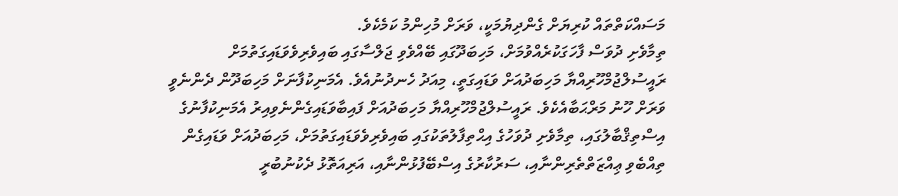މަސައްކަތްތައް ކުރިޔަށް ގެންދިޔުމަކީ، ވަރަށް މުހިންމު ކަމެކެވެ.
ތިމާވެށި ދުވަސް ފާހަގަކުރެއްވުމަށް، މަހިބަދޫގައި ބޭއްވެވި ޖަލްސާގައި ބައިވެރިވެވަޑައިގަތުމަށް ރައީސުލްޖުމްހޫރިއްޔާ މަހިބަދުއަށް ވަޑައިގަތީ، މިއަދު ހެނދުނުއެވެ. އެމަނިކުފާނަށް މަހިބަދޫން ދެންނެވީ ވަރަށް ހޫނު މަރްޙަބާއެކެވެ. ރައީސުލްޖުމްހޫރިއްޔާ މަހިބަދުއަށް ފައިބާވަޑައިގެންނެވިއިރު އެމަނިކުފާނުގެ އިސްތިޤްބާލުގައި، ތިމާވެށި ދުވަހުގެ އިޙްތިފާލުތަކުގައި ބައިވެރިވެވަޑައިގަތުމަށް، މަހިބަދުއަށް ވަޑައިގެން ތިއްބެވި ޢިއްޒަތްތެރިންނާއި، ސަރުކާރުގެ އިސްބޭފުޅުންނާއި، އަރިއަތޮޅު ދެކުނުބުރީ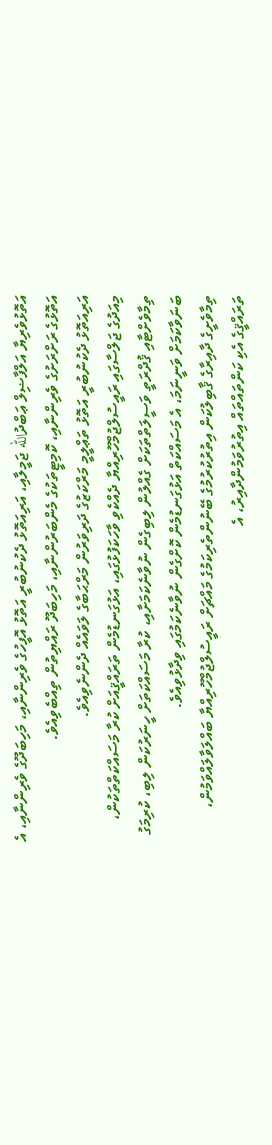އަތޮޅުވެރިޔާ އަލްފާޟިލް ޢަބްދުالله ޖަމީލާއި، އަރިއަތޮޅު ދެކުނުބުރީ އަތޮޅު އޮފީހުގެ ވެރިންނާއި، މަހިބަދޫގެ ވެރިންނާއި، އެ އަތޮޅުގެ ރަށްރަށުގެ ވެރިންނާއި، ކޮމިޓީތަކުގެ މެންބަރުންނާއި، މަހިބަދޫ ރައްޔިތުން ތިއްބެވިއެވެ.
އަރިއަތޮޅު ދެކުނުބުރީ އަތޮޅު ތަޢްލީމީ މަރްކަޒުގެ ދަރިވަރުން މަރްޙަބާގެ ލަވައެއް ދެންނެވިއެވެ.
މިއަދުގެ ޖަލްސާގައި ރައީސުލްޖުމްހޫރިއްޔާ ދެއްކެވި ވާހަކަފުޅުގައި، އަޅުގަނޑުމެން ތަރައްޤީއަށް ކުރާ މަސައްކަތްތަކުން، ތިމާވެށްޓާއި ޤުދްރަތީ ވަސީލަތްތަކަށް ގެއްލުން ލިބިގެން ނުވާނެކަމަށާއި، ކުރާ މަސައްކަތަށް ހީނަރުކަން ލިބި، ކުރިމަގު ބަނަވާކަމަށް ވަނީނަމަ، އެ މަސައްކަތް އަޅުގަނޑުމެން ކޮށްގެން ނުވާނެކަމުގައި ވިދާޅުވިއެވެ.
ތިމާވެށީގެ ދާއިރާގެ ޤާބިލުކަން އިތުރުކުރުމުގެ ބޭނުންތެރިކަމުގެ މައްޗަށް ރައީސުލްޖުމްހޫރިއްޔާ ބައްލަވާލައްވަމުން، ތަރައްޤީގެ އެކި ކަންތައްތައް އިތުރުވަމުންދާއިރު، އެ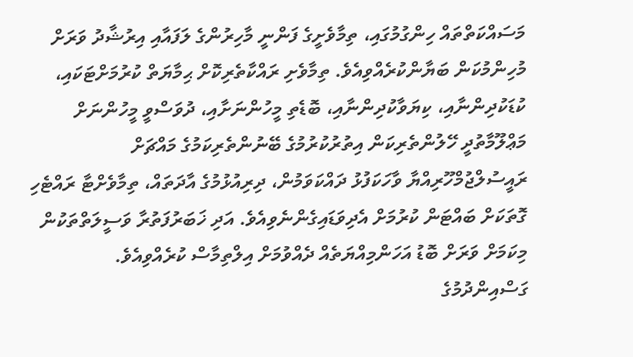މަސައްކަތްތައް ހިންގުމުގައި، ތިމާވެށީގެ ފަންނީ މާހިރުންގެ ލަފައާއި އިރުޝާދު ވަރަށް މުހިންމުކަން ބަޔާންކުރެއްވިއެވެ. ތިމާވެށި ރައްކާތެރިކޮށް ޙިމާޔަތް ކުރުމަށްޓަކައި، ކުޑަކުދިންނާއި، ކިޔަވާކުދިންނާއި، ބޮޑެތި މީހުންނަށާއި، ދުވަސްވީ މީހުންނަށް މަޢްލޫމާތުދީ ހޭލުންތެރިކަން އިތުރުކުރުމުގެ ބޭނުންތެރިކަމުގެ މައްޗަށް ރައީސުލްޖުމްހޫރިއްޔާ ވާހަކަފުޅު ދައްކަވަމުން، ދިރިއުޅުމުގެ އާދަތައް، ތިމާވެށްޓާ ރައްޓެހި ގޮތަކަށް ބައްޓަން ކުރުމަށް އެދިވަޑައިގެންނެވިއެވެ. އަދި ޚަބަރުފަތުރާ ވަސީލަތްތަކުން މިކަމަށް ވަރަށް ބޮޑު އަހަންމިއްޔަތެއް ދެއްވުމަށް އިލްތިމާސް ކުރެއްވިއެވެ.
ގަސްއިންދުމުގެ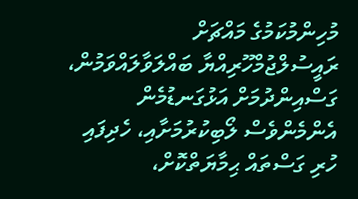މުހިންމުކަމުގެ މައްޗަށް ރައީސުލްޖުމްހޫރިއްޔާ ބައްލަވާލައްވަމުން، ގަސްއިންދުމަށް އަޅުގަނޑުމެން އެންމެންވެސް ލޯބިކުރުމަށާއި، ހެދިފައި ހުރި ގަސްތައް ޙިމާޔަތްކޮށް،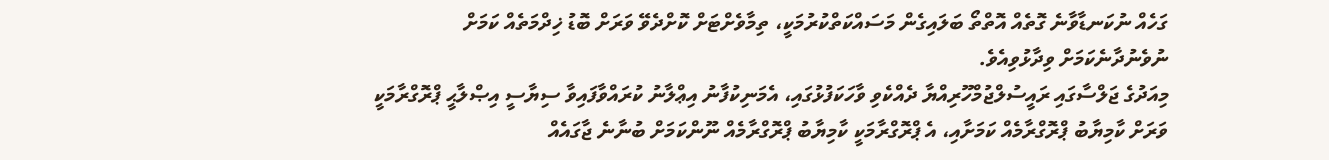ގަހެއް ނުކަނޑާވާނެ ގޮތެއް އޮތްތޯ ބަލައިގެން މަސައްކަތްކުރުމަކީ، ތިމާވެށްޓަށް ކޮށްދެވޭ ވަރަށް ބޮޑު ޚިދްމަތެއް ކަމަށް ނުވެނުދާނެކަމަށް ވިދާޅުވިއެވެ.
މިއަދުގެ ޖަލްސާގައި ރައީސުލްޖުމްހޫރިއްޔާ ދެއްކެވި ވާހަކަފުޅުގައި، އެމަނިކުފާނު އިޢްލާނު ކުރައްވާފައިވާ ސިޔާސީ އިޞްލާޙީ ޕްރޮގްރާމަކީ ވަރަށް ކާމިޔާބު ޕްރޮގްރާމެއް ކަމަށާއި، އެ ޕްރޮގްރާމަކީ ކާމިޔާބު ޕްރޮގްރާމެއް ނޫންކަމަށް ބުނާނެ ޖާގައެއް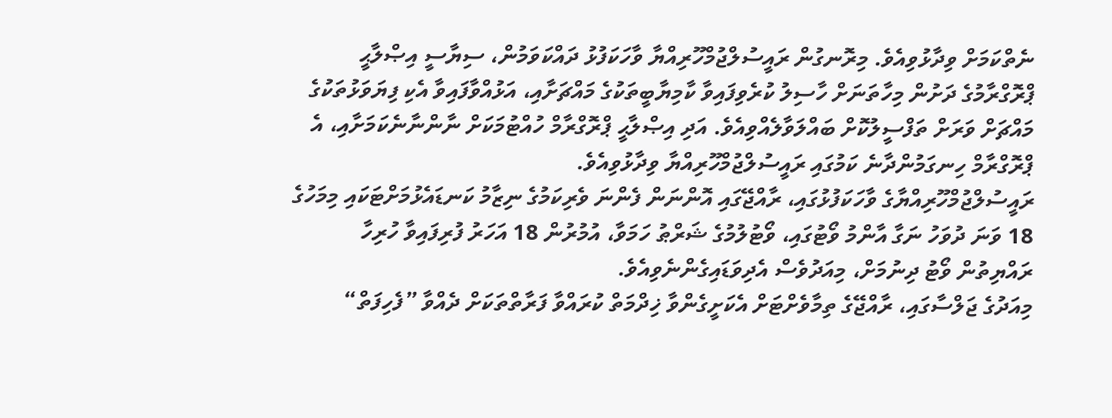ނެތްކަމަށް ވިދާޅުވިއެވެ. މިރޮނގުން ރައީސުލްޖުމްހޫރިއްޔާ ވާހަކަފުޅު ދައްކަވަމުން، ސިޔާސީ އިޞްލާޙީ ޕްރޮގްރާމުގެ ދަށުން މިހާތަނަށް ހާސިލު ކުރެވިފައިވާ ކާމިޔާބީތަކުގެ މައްޗަށާއި، އަޅުއްވާފައިވާ އެކި ފިޔަވަޅުތަކުގެ މައްޗަށް ވަރަށް ތަފްސީލުކޮށް ބައްލަވާލެއްވިއެވެ. އަދި އިޞްލާޙީ ޕްރޮގްރާމް ހުއްޓުމަކަށް ނާންނާނެކަމަށާއި، އެ ޕްރޮގްރާމް ހިނގަމުންދާނެ ކަމުގައި ރައީސުލްޖުމްހޫރިއްޔާ ވިދާޅުވިއެވެ.
ރައީސުލްޖުމްހޫރިއްޔާގެ ވާހަކަފުޅުގައި، ރާއްޖޭގައި އޮންނަން ފެންނަ ވެރިކަމުގެ ނިޒާމު ކަނޑައެޅުމަށްޓަކައި މިމަހުގެ 18 ވަނަ ދުވަހު ނަގާ އާންމު ވޯޓުގައި، ވޯޓުލުމުގެ ޝަރްޠު ހަމަވާ، އުމުރުން 18 އަހަރު ފުރިފައިވާ ހުރިހާ ރައްޔިތުން ވޯޓު ދިނުމަށް، މިއަދުވެސް އެދިވަޑައިގެންނެވިއެވެ.
މިއަދުގެ ޖަލްސާގައި، ރާއްޖޭގެ ތިމާވެށްޓަށް އެކަށީގެންވާ ޚިދްމަތް ކުރައްވާ ފަރާތްތަކަށް ދެއްވާ ”ފެހިފަތް“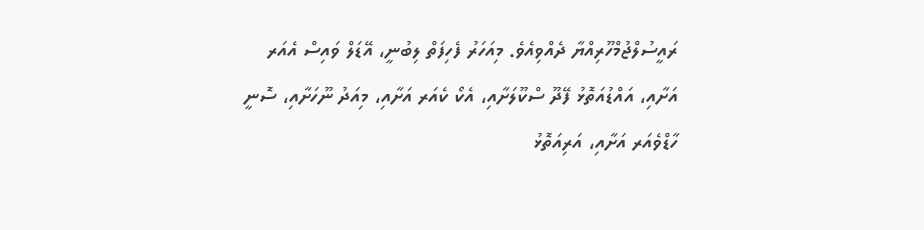ރައީސުލްޖުމްހޫރިއްޔާ ދެއްވިއެވެ. މިއަހަރު ފެހިފަތް ލިބުނީ، އޭޑަލް ވައިސް އެއަރ އަށާއި، އައްޑުއަތޮޅު ފޭދޫ ސްކޫލަށާއި، އެކޯ ކެއަރ އަށާއި، މިއަދު ނޫހަށާއި، ސޮނީ ހާޑްވެއަރ އަށާއި، އަރިއަތޮޅު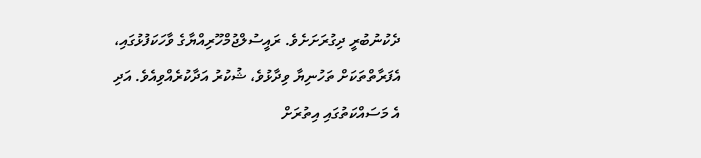ދެކުނުބުރީ ދިގުރަށަށެވެ. ރައީސުލްޖުމްހޫރިއްޔާގެ ވާހަކަފުޅުގައި، އެފަރާތްތަކަށް ތަހުނިޔާ ވިދާޅުވެ، ޝުކުރު އަދާކުރެއްވިއެވެ. އަދި އެ މަސައްކަތުގައި އިތުރަށް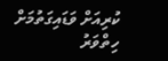ކުރިއަށް ވަޑައިގަތުމަށް ހިތްވަރު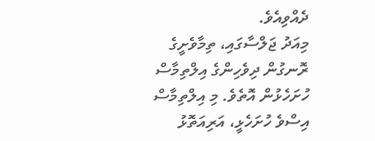ދެއްވިއެވެ.
މިއަދު ޖަލްސާގައި، ތިމާވެށީގެ ރޮނގުން ދިވެހިންގެ އިލްތިމާސް ހުށަހެޅުން އޮތެވެ. މި އިލްތިމާސް އިސްވެ ހުށަހެޅީ، އަރިއަތޮޅު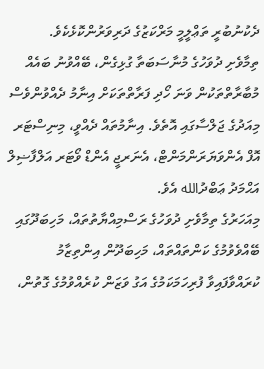ދެކުނުބުރީ ތަޢްލީމީ މަރްކަޒުގެ ދަރިވަރުންކޮޅެކެވެ.
ތިމާވެށި ދުވަހުގެ މުނާސަބަތާ ގުޅިގެން، ބޭއްވުނު ބައެއް މުބާރާތްތަކުން ވަނަ ހޯދި ފަރާތްތަކަށް އިނާމު ދެއްވުންވެސް މިއަދުގެ ޖަލްސާގައި އޮތެވެ. އިނާމުތައް ދެއްވީ، މިނިސްޓަރ އޮފް އެންވަޔަރަންމަންޓް، އެނަރޖީ އެންޑް ވޯޓަރ އަލްފާޟިލް އަޙްމަދު ޢަބްދުالله އެވެ.
މިއަހަރުގެ ތިމާވެށި ދުވަހުގެ ރަސްމިއްޔާތުތައް، މަހިބަދޫގައި ބޭއްވެވުމުގެ ކަންތައްތައް، މަހިބަދޫން އިންތިޒާމު ކުރައްވާފައިވާ ފުރިހަމަކަމުގެ އަގު ވަޒަން ކުރެއްވުމުގެ ގޮތުން،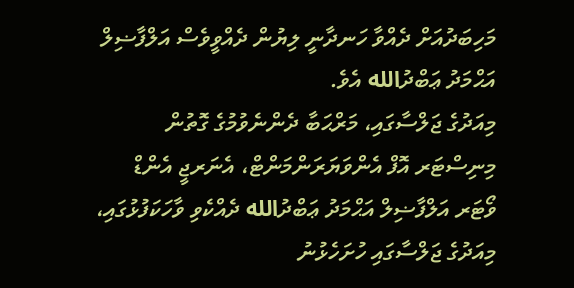މަހިބަދުއަށް ދެއްވާ ހަނދާނީ ލިޔުން ދެއްވީވެސް އަލްފާޟިލް އަޙްމަދު ޢަބްދުالله އެވެ.
މިއަދުގެ ޖަލްސާގައި، މަރްޙަބާ ދެންނެވުމުގެ ގޮތުން މިނިސްޓަރ އޮފް އެންވަޔަރަންމަންޓް، އެނަރޖީ އެންޑް ވޯޓަރ އަލްފާޟިލް އަޙްމަދު ޢަބްދުالله ދެއްކެވި ވާހަކަފުޅުގައި، މިއަދުގެ ޖަލްސާގައި ހުށަހެޅުނު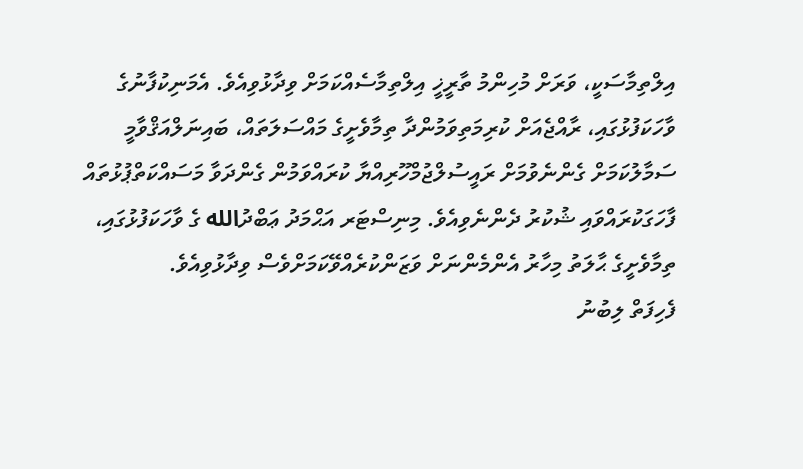އިލްތިމާސަކީ، ވަރަށް މުހިންމު ތާރީޚީ އިލްތިމާސެއްކަމަށް ވިދާޅުވިއެވެ. އެމަނިކުފާނުގެ ވާހަކަފުޅުގައި، ރާއްޖެއަށް ކުރިމަތިވަމުންދާ ތިމާވެށީގެ މައްސަލަތައް، ބައިނަލްއަޤްވާމީ ސަމާލުކަމަށް ގެންނެވުމަށް ރައީސުލްޖުމްހޫރިއްޔާ ކުރައްވަމުން ގެންދަވާ މަސައްކަތްޕުޅުތައް ފާހަގަކުރައްވައި ޝުކުރު ދެންނެވިއެވެ. މިނިސްޓަރ އަޙްމަދު ޢަބްދުالله ގެ ވާހަކަފުޅުގައި، ތިމާވެށީގެ ޙާލަތު މިހާރު އެންމެންނަށް ވަޒަންކުރެއްވޭކަމަށްވެސް ވިދާޅުވިއެވެ.
ފެހިފަތް ލިބުނު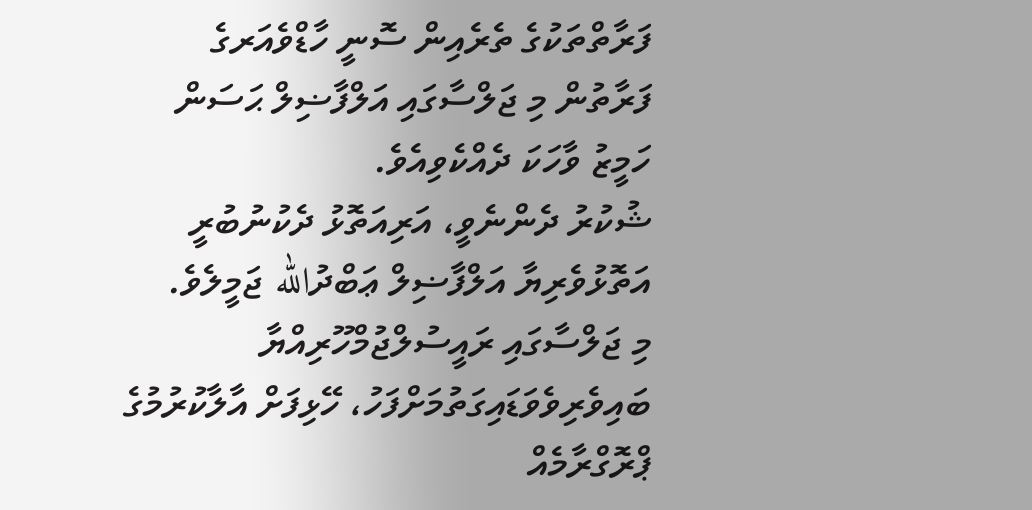ފަރާތްތަކުގެ ތެރެއިން ސޮނީ ހާޑްވެއަރގެ ފަރާތުން މި ޖަލްސާގައި އަލްފާޟިލް ޙަސަން ހަމީޒު ވާހަކަ ދެއްކެވިއެވެ.
ޝުކުރު ދެންނެވީ، އަރިއަތޮޅު ދެކުނުބުރީ އަތޮޅުވެރިޔާ އަލްފާޟިލް ޢަބްދުالله ޖަމީލެވެ.
މި ޖަލްސާގައި ރައީސުލްޖުމްހޫރިއްޔާ ބައިވެރިވެވަޑައިގަތުމަށްފަހު، ހޭޅިފަށް އާލާކުރުމުގެ ޕްރޮގްރާމެއް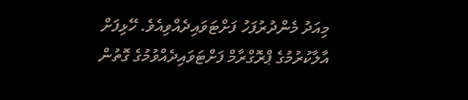މިއަދު މެންދުރުފަހު ފަށްޓަވައިދެއްވިއެވެ. ހޭޅިފަށް އާލާކުރުމުގެ ޕްރޮގްރާމް ފަށްޓަވައިދެއްވުމުގެ ގޮތުން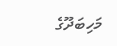މަހިބަދޫގެ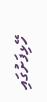ހޭޅިފަށުގައި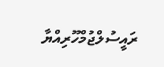ރައީސުލްޖުމްހޫރިއްޔާ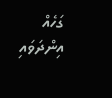ގަހެއް އިންދަވައި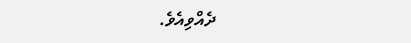ދެއްވިއެވެ.